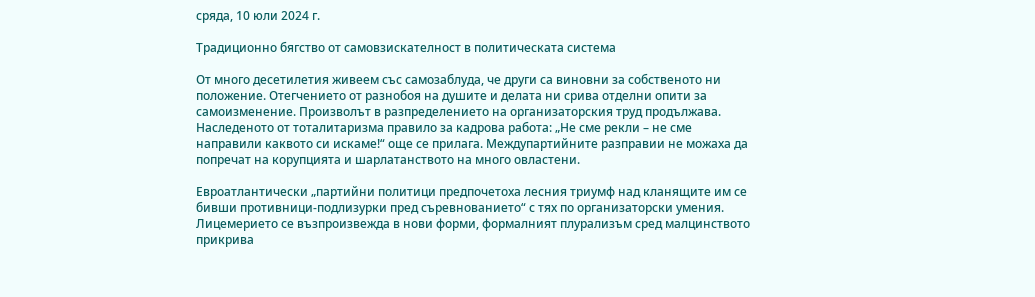сряда, 10 юли 2024 г.

Традиционно бягство от самовзискателност в политическата система

От много десетилетия живеем със самозаблуда, че други са виновни за собственото ни положение. Отегчението от разнобоя на душите и делата ни срива отделни опити за самоизменение. Произволът в разпределението на организаторския труд продължава. Наследеното от тоталитаризма правило за кадрова работа: „Не сме рекли – не сме направили каквото си искаме!“ още се прилага. Междупартийните разправии не можаха да попречат на корупцията и шарлатанството на много овластени.

Евроатлантически „партийни политици предпочетоха лесния триумф над кланящите им се бивши противници-подлизурки пред съревнованието“ с тях по организаторски умения. Лицемерието се възпроизвежда в нови форми, формалният плурализъм сред малцинството прикрива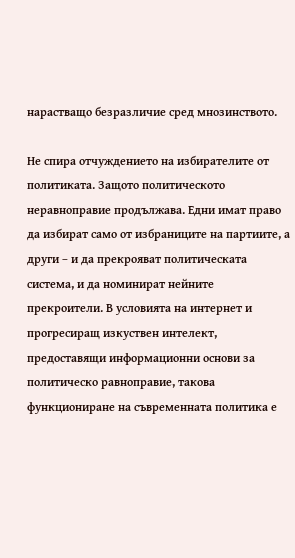нарастващо безразличие сред мнозинството.

Не спира отчуждението на избирателите от политиката. Защото политическото неравноправие продължава. Едни имат право да избират само от избраниците на партиите, а други – и да прекрояват политическата система, и да номинират нейните прекроители. В условията на интернет и прогресиращ изкуствен интелект, предоставящи информационни основи за политическо равноправие, такова функциониране на съвременната политика е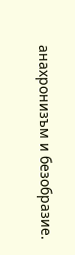анахронизъм и безобразие.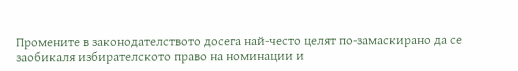Промените в законодателството досега най-често целят по-замаскирано да се заобикаля избирателското право на номинации и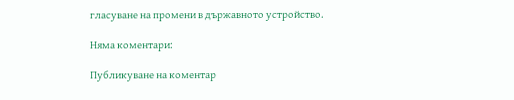гласуване на промени в държавното устройство.

Няма коментари:

Публикуване на коментар